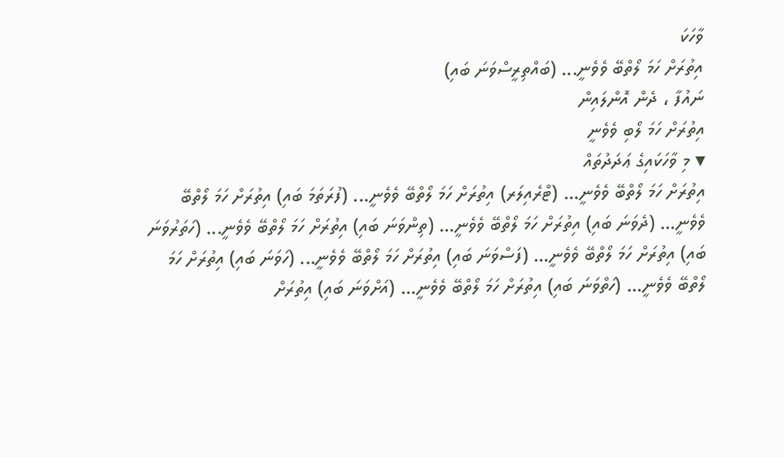ވާހަކަ
އިތުރަށް ހަމަ ލޯތްބޭ ވެވެނީ... (ބައްތިރީސްވަނަ ބައި)
ނައުފާ ، ދެން އޮންލައިން
އިތުރަށް ހަމަ ލޯބި ވެވެނީ
▾ މި ވާހަކައިގެ ޢަދަދުތައް
އިތުރަށް ހަމަ ލޯތްބޭ ވެވެނީ... (ޓްރެއިލަރ) އިތުރަށް ހަމަ ލޯތްބޭ ވެވެނީ... (ފުރަތަމަ ބައި) އިތުރަށް ހަމަ ލޯތްބޭ ވެވެނީ... (ދެވަނަ ބައި) އިތުރަށް ހަމަ ލޯތްބޭ ވެވެނީ... (ތިންވަނަ ބައި) އިތުރަށް ހަމަ ލޯތްބޭ ވެވެނީ... (ހަތަރުވަނަ ބައި) އިތުރަށް ހަމަ ލޯތްބޭ ވެވެނީ... (ފަސްވަނަ ބައި) އިތުރަށް ހަމަ ލޯތްބޭ ވެވެނީ... (ހަވަނަ ބައި) އިތުރަށް ހަމަ ލޯތްބޭ ވެވެނީ... (ހަތްވަނަ ބައި) އިތުރަށް ހަމަ ލޯތްބޭ ވެވެނީ... (އަށްވަނަ ބައި) އިތުރަށް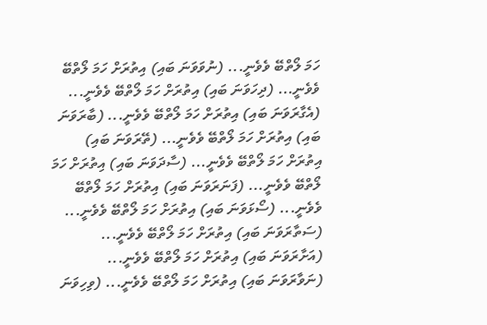ހަމަ ލޯތްބޭ ވެވެނީ... (ނުވަވަނަ ބައި) އިތުރަށް ހަމަ ލޯތްބޭ ވެވެނީ... (ދިހަވަނަ ބައި) އިތުރަށް ހަމަ ލޯތްބޭ ވެވެނީ... (އެގާރަވަނަ ބައި) އިތުރަށް ހަމަ ލޯތްބޭ ވެވެނީ... (ބާރަވަނަ ބައި) އިތުރަށް ހަމަ ލޯތްބޭ ވެވެނީ... (ތޭރަވަނަ ބައި) އިތުރަށް ހަމަ ލޯތްބޭ ވެވެނީ... (ސާދަވަނަ ބައި) އިތުރަށް ހަމަ ލޯތްބޭ ވެވެނީ... (ފަނަރަވަނަ ބައި) އިތުރަށް ހަމަ ލޯތްބޭ ވެވެނީ... (ސޯޅަވަނަ ބައި) އިތުރަށް ހަމަ ލޯތްބޭ ވެވެނީ... (ސަތާރަވަނަ ބައި) އިތުރަށް ހަމަ ލޯތްބޭ ވެވެނީ... (އަށާރަވަނަ ބައި) އިތުރަށް ހަމަ ލޯތްބޭ ވެވެނީ... (ނަވާރަވަނަ ބައި) އިތުރަށް ހަމަ ލޯތްބޭ ވެވެނީ... (ވިހިވަނަ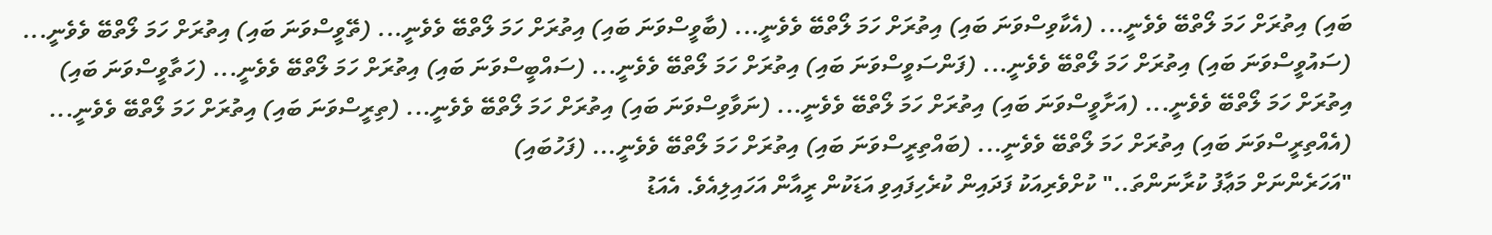ބައި) އިތުރަށް ހަމަ ލޯތްބޭ ވެވެނީ... (އެކާވިސްވަނަ ބައި) އިތުރަށް ހަމަ ލޯތްބޭ ވެވެނީ... (ބާވީސްވަނަ ބައި) އިތުރަށް ހަމަ ލޯތްބޭ ވެވެނީ... (ތޭވީސްވަނަ ބައި) އިތުރަށް ހަމަ ލޯތްބޭ ވެވެނީ... (ސައުވީސްވަނަ ބައި) އިތުރަށް ހަމަ ލޯތްބޭ ވެވެނީ... (ފަންސަވީސްވަނަ ބައި) އިތުރަށް ހަމަ ލޯތްބޭ ވެވެނީ... (ސައްބީސްވަނަ ބައި) އިތުރަށް ހަމަ ލޯތްބޭ ވެވެނީ... (ހަތާވީސްވަނަ ބައި) އިތުރަށް ހަމަ ލޯތްބޭ ވެވެނީ... (އަށާވީސްވަނަ ބައި) އިތުރަށް ހަމަ ލޯތްބޭ ވެވެނީ... (ނަވާވިސްވަނަ ބައި) އިތުރަށް ހަމަ ލޯތްބޭ ވެވެނީ... (ތިރީސްވަނަ ބައި) އިތުރަށް ހަމަ ލޯތްބޭ ވެވެނީ... (އެއްތިރީސްވަނަ ބައި) އިތުރަށް ހަމަ ލޯތްބޭ ވެވެނީ... (ބައްތިރީސްވަނަ ބައި) އިތުރަށް ހަމަ ލޯތްބޭ ވެވެނީ... (ފަހުބައި)
"އަހަރެންނަށް މަޢާފު ކުރާނަންތަ.." ކުށްވެރިއަކު ފަދައިން ކުރެހިފައިވި އަޑަކުން ރީއާން އަހައިލިއެވެ. އެއަޑު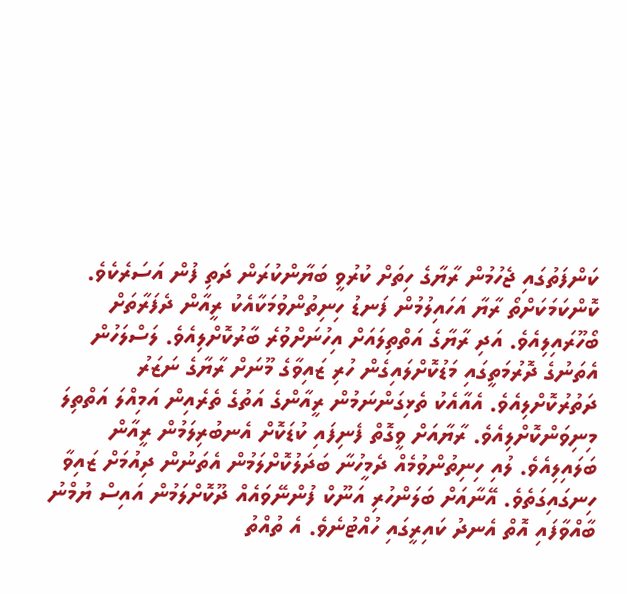ކަންފަތުގައި ޖެހުމުން ރާޔާގެ ހިތަށް ކުރުވީ ބަޔާންކުރަން ދަތި ފުން އަސަރެކެވެ.
ކޮންކަމަކަށްތޯ ރާޔާ އަހައިލުމުން ފަނޑު ހިނިތުންވުމަކާއެކު ރީއާން ދެފަރާތަށް ބޯހޫރައިލިއެވެ. އަދި ރާޔާގެ އަތްތިލައަށް އިހުނަށްވުރެ ބާރުކޮށްލިއެވެ. ލަސްލަހުން އެތަނުގެ ދޮރުމަތީގައި މަޑުކޮށްލައިގެން ހުރި ޒައިވާގެ މޫނަށް ރާޔާގެ ނަޒަރު ދަތުރުކޮށްލިއެވެ. އެއާއެކު ތެޅިގަންނަމުން ރީއާންގެ އަތުގެ ތެރެއިން އަމިއްލަ އަތްތިލަ މިނިވަންކޮށްލިއެވެ. ރާޔާއަށް ވީގޮތް ފެނިފައި ކުޑަކޮށް އެނބުރިލަމުން ރީއާން ބަލައިލިއެވެ. ލުއި ހިނިތުންވުމެއް ދެމީހުނާ ބަދަލުކޮށްލަމުން އެތަނުން ދިއުމަށް ޒައިވާ ހިނގައިގަތެވެ. އޭނާއަށް ބަލަންހުރި އަނޫކް ފުންނޭވައެއް ދޫކޮށްލަމުން އައިސް ޔުމްނު ބާއްވާފައި އޮތް އެނދު ކައިރީގައި ހުއްޓުނެވެ. އެ ތުއްތު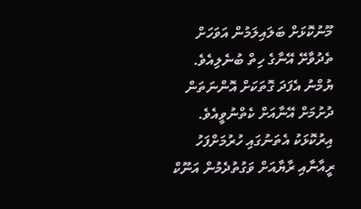މޫނުކޮޅަށް ބަލައިލަމުން އަވަހަށް ތެދުވާށޭ އޭނާގެ ހިތް ބުނެލިއެވެ. ޔުމްނު އެފަދަ ގޮތަކަށް އޮންނަތަން ދުށުމަށް އޭނާއަށް ކެތްނުވީއެވެ. އިރުކޮޅަކު އެތަނުގައި ހުރުމަށްފަހު ރީއާނާއި ރާޔާއަށް ވަގުތުދެމުން އަނޫކް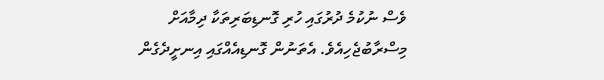ވެސް ނުކުމެ ދުރުގައި ހުރި ގޮނޑިބަރިތަކާ ދިމާއަށް މިސްރާބުޖެހިއެވެ. އެތަނުން ގޮނޑިއެއްގައި އިނށީދެގެން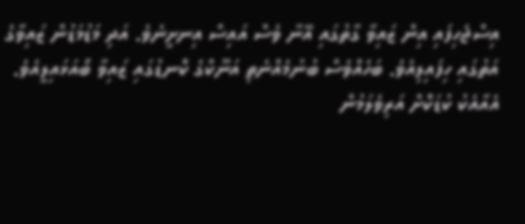އިސްޖެހިފައި އިން ޒައިވާ ގާތުގައި އޭނާ ވެސް އައިސް އިނށީނެވެ. އަދި މަޑުމަޑުން ޒައިވާގެ އަތުގައި ހިފައިލިއެވެ. ބަހެއްވެސް ބުނުމެއްނެތި އަނޫކްގެ ކޮނޑުގައި ޒައިވާ ބޯއަޅައިލީއެވެ. އެއާއެކު ކުޑަކޮށް އަރިވެލަމުން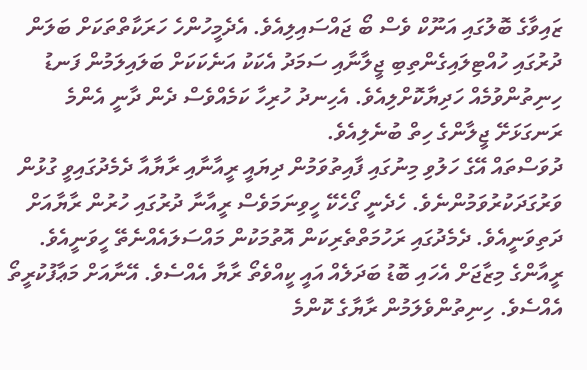ޒައިވާގެ ބޮލުގައި އަނޫކް ވެސް ބޯ ޖައްސައިލިއެވެ. އެދެމީހުންހެ ހަރަކާތްތަކަށް ބަލަން ދުރުގައި ހުއްޓިލައިގެންތިބި ޖީލާނާއި ސަމަދު އެކަކު އަނެކަކަށް ބަލައިލަމުން ފަނޑު ހިނިތުންވުމެއް ހަދިޔާކޮށްލިއެވެ. އެހިނދު ހުރިހާ ކަމެއްވެސް ދެން ދާނީ އެންމެ ރަނގަޅަށޭ ޖީލާންގެ ހިތް ބުނެލިއެވެ.
ދުވަސްތައް އޭގެ ހަލުވި މިނުގައި ފާއިތުވަމުން ދިޔައީ ރީއާނާއި ރާޔާއާ ދެމެދުގައިވީ ގުޅުން ވަރުގަދަކުރުވަމުންނެވެ. ހެދެނީ ގޯހެކޭ ހީވިނަމަވެސް ރީއާނާ ދުރުގައި ހުރުން ރާޔާއަށް ދަތިވަނީއެވެ. ދެމެދުގައި ރަހުމަތްތެރިކަން އޮތުމަކުން މައްސަލައެއްނެތޭ ހީވަނީއެވެ. ރީއާންގެ މިޒާޖަށް އެހައި ބޮޑު ބަދަލެއް އައީ ކީއްވެތޯ ރާޔާ އެއްސެވެ. އޭނާއަށް މަޢާފުކުރީތޯ އެއްސެވެ. ހިނިތުންވެލަމުން ރާޔާގެ ކޮންމެ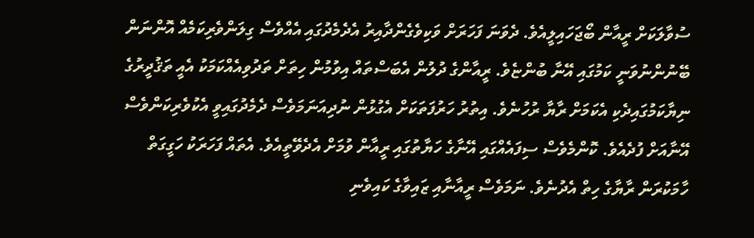ސުވާލަކަށް ރީއާން ބޯޖަހައިލީއެވެ. ދެވަނަ ފަހަރަށް ވަކިވެގެންދާއިރު އެދެމެދުގައި އެއްވެސް ގިލަންވެރިކަމެއް އޮންނަން ބޭނުންނުވަނީ ކަމުގައި އޭނާ ބުންޏެވެ. ރީއާންގެ ދުލުން އެބަސްތައް އިވުމުން ހިތަށް ތަދުވިއެއްކަމަކު އެއީ ތަޤުދީރުގެ ނިޔާކަމުގައިދެކި އެކަމަށް ރާޔާ ރުހުނެވެ. އިތުރު ހަރުފަތަކަށް އެގުޅުން ނުދިއަނަމަވެސް ދެމެދުގައިވީ އެކުވެރިކަންވެސް އޭނާއަށް ފުދެއެވެ. ކޮންމެވެސް ސިފައެއްގައި އޭނާގެ ހަޔާތުގައި ރީއާން ވުމަށް އެދެވޭތީއެވެ. އެތައް ފަހަރަކު ހަގީގަތް ހާމަކުރަން ރާޔާގެ ހިތް އެދުނެވެ. ނަމަވެސް ރީއާނާއި ޒައިވާގެ ކައިވެނި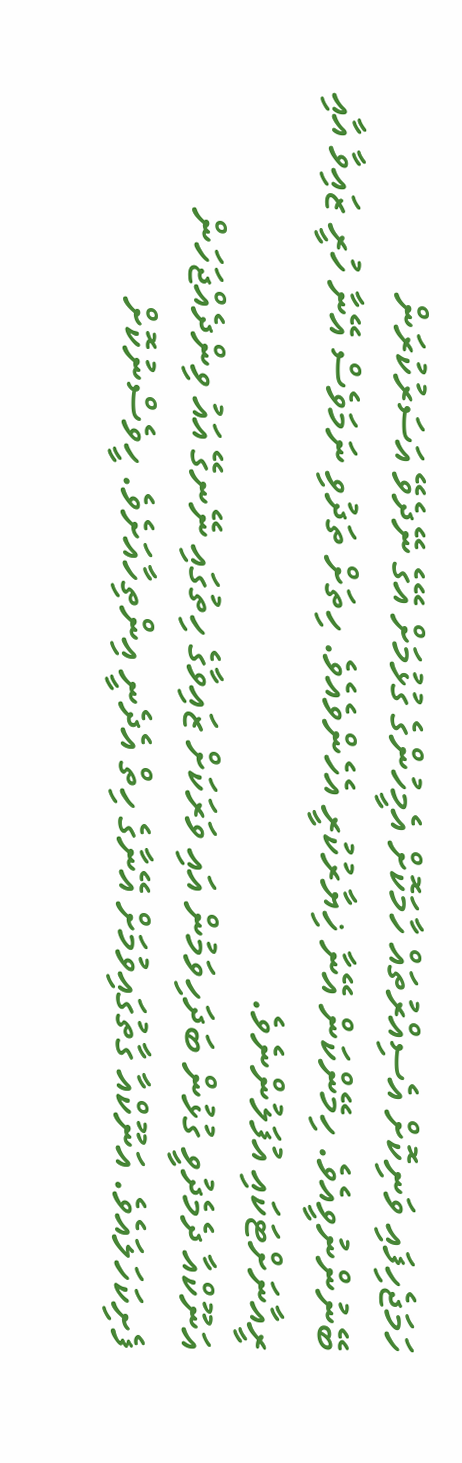ހަމަޖެހިފައި ވަނިކޮށް އެސިއްރުތައް ހާމަކޮށް އެމީހުންގެ ގުޅުމަށް އޭގެ ނޭދެވޭ އަސަރުކުރަން ބޭނުންނުވީއެވެ. ހިމޭންކަން އޭނާ ޚިޔާރުކުރީ އެހެންވެއެވެ. ހިތަށް ތަދުވި ނަމަވެސް އޭނާ ހުރީ ޒައިވާ އާއި ރީއާނަށްޓަކައި އުފަލުންނެވެ.
އަނޫކްއާ ދެމެދުވީ ގުޅުން ބަދަހިވަމުން އައި ވަރަކަށް ޒައިވާގެ ހިތުގައި ނޭނގޭ އައު ވިންދެއްޖަހަން ފެށިކަހަލައެވެ. އަނޫކްއާ ގާތުގައިވުމަށް އޭނާގެ ހިތް އެދެނީ އިންތިހާއަށެވެ. ހީވެސްނުކޮށް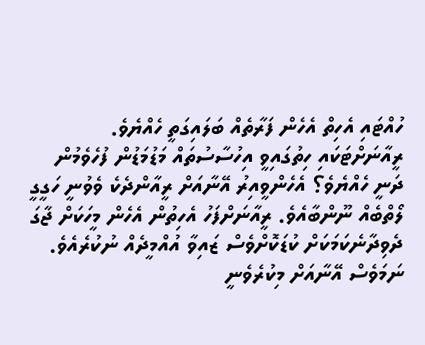ހުއްޓައި އެހިތް އެހެން ފަރާތެއް ބަލައިގަތީ ހެއްޔެވެ. ރީއާނަށްޓަކައި ހިތުގައިވީ އިހުސާސުތައް މަޑުމަޑުން ފުހެވެމުން ދަނީ ހެއްޔެވެ؟ އެހެންވީއިރު އޭނާއަށް ރީއާންދެކެ ވެވުނީ ހަގީގީ ލޯތްބެއް ނޫންބާއެވެ. ރީއާނަށްފަހު އެހިތުން އެހެން މީހަކަށް ޖާގަ ދެވިދާނެކަމަކަށް ކުޑަކޮށްވެސް ޒައިވާ އުއްމީދެއް ނުކުރެއެވެ. ނަމަވެސް އޭނާއަށް މިކުރެވެނީ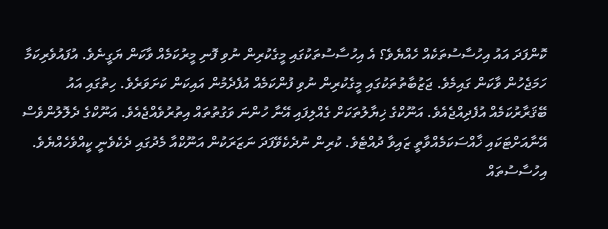ކޮންފަދަ އައު އިހުސާސުތަކެއް ހެއްޔެވެ؟ އެ އިހުސާސުތަކުގައި މީގެކުރިން ނުވި ފޮނި މީރުކަމެއް ވާކަން ޔަގީނެވެ. އުފައުވެރިކަމާ ހަމަޖެހުން ވާކަން ގައިމެވެ. ޖަޒުބާތުތަކުގައި މީގެކުރިން ނުވި ފުންކަމެއް އުފެދެމުން އައިކަން ކަށަވަރެވެ. ހިތުގައި އައު ބޭޤަރާރުކަމެއް އުފެދިއްޖެއެވެ. އަނޫކްގެ ޚިޔާލުތަކަށް ގެއްލިފައި އޭނާ ހުންނަ ވަގުތުތައް އިތުރުވެއްޖެއެވެ. އަނޫކްގެ ދެލޮލުންވެސް އޭނާއަށްޓަކައި ޚާއްސަކަމެއްވާތީ ޒައިވާ ދުއްޓެވެ. ކުރިން ނުދެކެވޭފަދަ ނަޒަރަކުން އަނޫކްއާ މެދުގައި ދެކެވެނީ ކީއްވެހެއްޔެވެ. އިހުސާސުތައް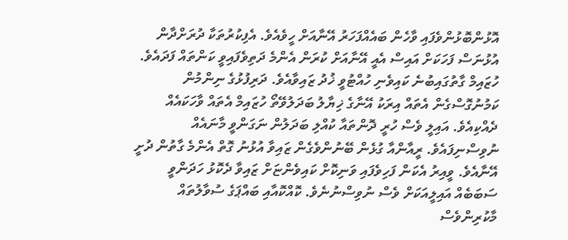އޮޅުންބޮޅުންވެފައި ވާހެން ބައެއްފަހަރު އޭނާއަށް ހީވެއެވެ. އެފިކުރުތަކާ ދުރަށްދާން އުޅުނަސް ފަހަކަށް އައިސް އެއީ އޭނާއަށް ކުރަން އެންމެ ދަތިވެފައިވީ ކަންތައް ފަދައެވެ.
ހުޒައިމް ގާތުގައިބުނެ ކައިވެނި ހުއްޓުވީ ޚުދު ޒައިވާއެވެ. ދަރިފުޅުގެ ނިންމުން ކަމުނުގޮސްގެން އެތައް އިރަކު އޭނާގެ ޚިޔާލު ބަދަލުވޭތޯ ހުޒައިމް އެތައް ވާހަކައެއް ދެއްކިއެވެ. އައިލީ ވެސް ހުރީ ދޮންތައާ ކުއްލި ބަދަލުން ނަގަންވީ މާނައެއް ނުވިސްނިފައެވެ. ރީއާންއާ ގުޅެން ބޭނުންވެގެން ޒައިވާ އުޅުނު ގޮތް އެންމެ ގާތުން ދުށީ އޭނާއެވެ. ވީއިރު އެކަން ފަހިވެފައި ވަނިކޮށް ކައިވެންޏަށް ޒައިވާ ދެކޮޅު ހަދަންވީ ސަބަބެއް އައިލީއަކަށް ވެސް ނުވިސްނުނެވެ. ކޮއްކޮއާއި ބައްޕަގެ ސުވާލުތައް މާކުރިންވެސް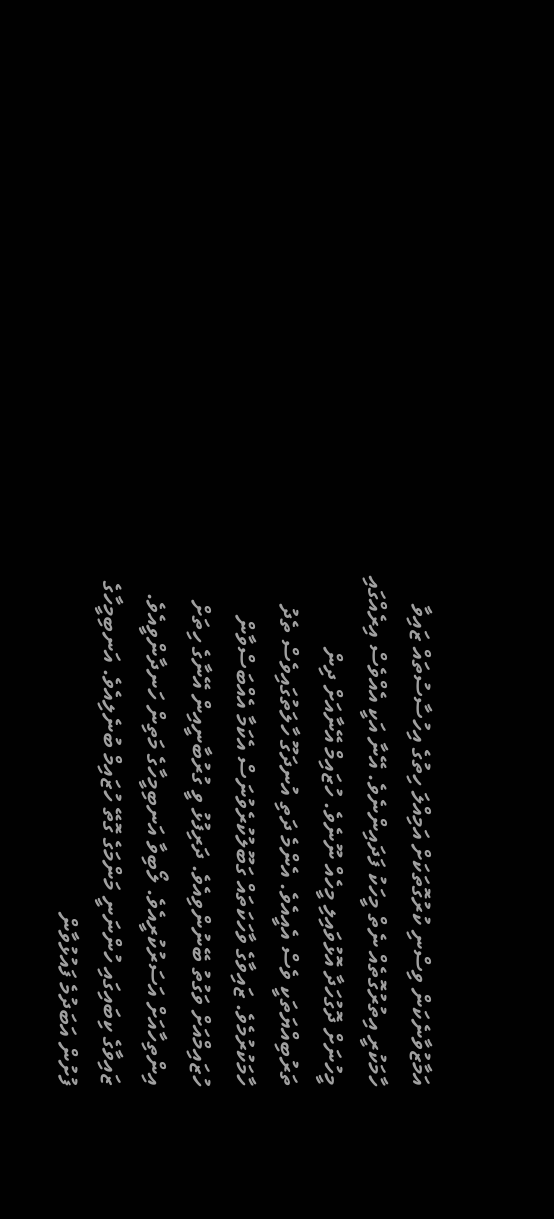އަމާޒުވާނެކަން ވިސްނި ކުރުގޮތަކަށް އަމިއްލަ ހިތުގެ އިހުސާސުތައް ޒައިވާ ހާމަކުރީ އިތުރުގޮތެއް ނެތް މީހަކު ފަދައިންނެވެ. އޭނާ އަކީ އެއްވެސް އިރެއްގައި މީހުނަށް ދޮގުހަދާ އޮޅުވައިލި މީހެއް ނޫނެވެ. ހުޒައިމް އޭނާއަށް ދިން ތަރުބިއްޔަތަކީ ވެސް އެއީއެވެ. އެންމެ ދަތި އުނދަގޫ ހާލަތުގައިވެސް ތެދު ހާމަކުރުމެވެ. ޒައިވާގެ ވާހަކަތައް ގަބޫލުކުރެވުނަސް އެކަމާ އެއްބަސްވާން ހުޒައިމްއަށް ވަގުތު ބޭނުންވިއެވެ. ދަރިފުޅު ވީ ގުރުބާނީއިން އޭނާގެ ހިތަށް އިންތިހާއަށް އަސަރުކުރީއެވެ. ލޯބިވާ އަނބިމީހާގެ މަތިން ހަނދާންވީއެވެ. ޒައިވާގެ ކިބައިގައި ހުންނަނީ މަންމަގެ ގޮތޭ ހުޒައިމް ބުނެލިއެވެ. އަނބިމީހާގެ ފުށުން އަބަދުމެ ފައުޅުވާން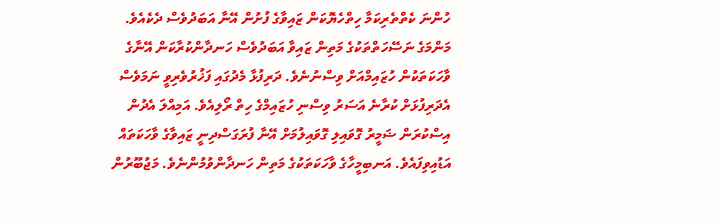ހުންނަ ކެތްތެރިކަމާ ހިތްހެޔޮކަން ޒައިވާގެ ފުށުން އޭނާ އަބަދުވެސް ދެކެއެވެ. މަންމަގެ ނަސޭހަތްތަކުގެ މަތިން ޒައިވާ އަބަދުވެސް ހަނދާންކުރާކަން އޭނާގެ ވާހަކަތަކުން ހުޒައިމްއަށް ވިސްނުނެވެ. ދަރިފުޅާ މެދުގައި ފަޚުރުވެރިވީ ނަމަވެސް އެދަރިފުޅަށް ކުރާނެ އަސަރު ވިސްނި ހުޒައިމްގެ ހިތް ރޯލިއެވެ. އަމިއްލަ އެދުން އިސްކުރަން ޟަމީރު ގޮވައިލި ގޮވައިލުމަށް އޭނާ ފުރަގަސްދިނީ ޒައިވާގެ ވާހަކަތައް އަޑުއިވިފައެވެ. އަނބިމީހާގެ ވާހަކަތަކުގެ މަތިން ހަނދާންވުމުންނެވެ. މަޖުބޫރުން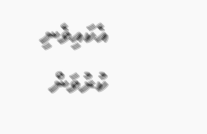އެކައިވެނި ކުރުވަން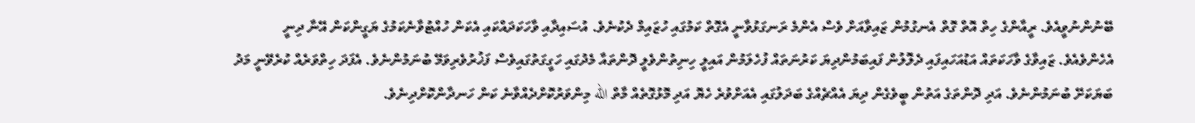ބޭނުންނުވީއެވެ. ރީއާންގެ ހިތް އޮތް ގޮތް އެނގުމުން ޒައިވާއަށް ވެސް އެންމެ ރަނގަޅުވާނީ އެގޮތް ކަމުގައި ހުޒައިމް ދެކުނެވެ. އުސައިދާއި ވާހަކަދައްކައި އެކަން ހުއްޓުވާނެކަމުގެ ޔަގީންކަން އޭނާ ދިނީ އެހެންވެއެވެ. ޒައިވާގެ ވާހަކަތައް އަޑުއަހައިފައި ދެލޮލުން ފައިބަމުންދިޔަ ކަރުނަތައް ފުހެލަމުން އައިލީ ހިނިތުންވެލީ ދޮންތައާ މެދުގައި ހަގީގަތުގައިވެސް ފަޚުރުވެރިވަމޭ ބުނަމުންނެވެ. އެފަދަ ހިތްވަރެއް ކުރެވޭނީ މަދު ބަޔަކަށޭ ބުނަމުންނެވެ. އަދި ދޮންތަގެ އަތުން ބީވެގެން ދިޔަ އެއްޗެއްގެ ބަދަލުގައި އެއަށްވުރެ ހެޔޮ އަދި މޮޅުގޮތެއް މާތް الله މިންވަރުކޮށްދެއްވާނެ ކަން ހަނދާންކޮށްދިނެވެ.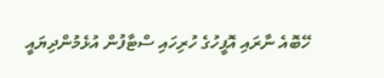ހޭބޮއެ ނާރައި އޮފީހުގެ ހުރިހައި ސްޓާފުން އުޅެމުންދިޔައީ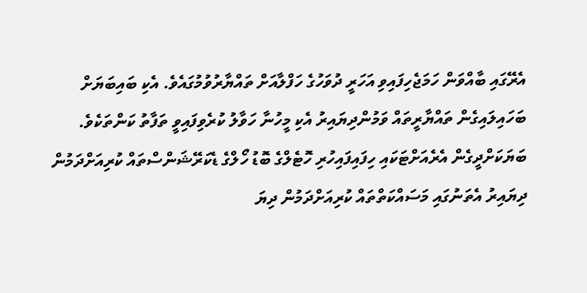އެރޭގައި ބާއްވަން ހަމަޖެހިފައިވި އަހަރީ ދުވަހުގެ ހަފްލާއަށް ތައްޔާރުވުމުގައެވެ. އެކި ބައިބަޔަށް ބަހައިލައިގެން ތައްޔާރީތައް ވަމުންދިޔައިރު އެކި މީހުނާ ހަވާލު ކުރެވިފައިވީ ތަފާތު ކަންތަކެވެ. ބަޔަކަށްދީގެން އެރެއަށްޓަކައި ހިފައިފައިހުރި ހޮޓެލްގެ ބޮޑު ހޯލްގެ ޑެކަރޭޝަންސްތައް ކުރިއަށްދަމުން ދިޔައިރު އެތަނުގައި މަސައްކަތްތައް ކުރިއަށްދަމުން ދިޔަ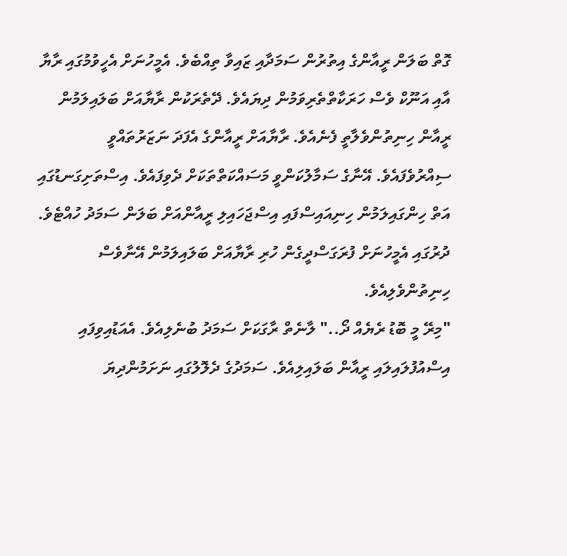ގޮތް ބަލަން ރީއާންގެ އިތުރުން ސަމަދާއި ޒައިވާ ތިއްބެވެ. އެމީހުނަށް އެހީވުމުގައި ރާޔާ އާއި އަނޫކް ވެސް ހަރަކާތްތެރިވަމުން ދިޔައެވެ. ދޭތެރަކުން ރާޔާއަށް ބަލައިލަމުން ރީއާން ހިނިތުންވެލާތީ ފެނެއެވެ. ރާޔާއަށް ރީއާންގެ އެފަދަ ނަޒަރުތައްވީ ސިއްރުވެފައެވެ. އޭނާގެ ސަމާލުކަންވީ މަސައްކަތްތަކަށް ދެވިފައެވެ. އިސްތަށިގަނޑުގައި އަތް ހިންގައިލަމުން ހިނިއައިސްފައި އިސްޖަހައިލި ރީއާންއަށް ބަލަން ސަމަދު ހުއްޓެވެ. ދުރުގައި އެމީހުނަށް ފުރަގަސްދީގެން ހުރި ރާޔާއަށް ބަލައިލަމުން އޭނާވެސް ހިނިތުންވެލިއެވެ.
"މިރޭ މީ ބޮޑު ރެޔެއް ދޯ.." ލާނެތް ރާގަކަށް ސަމަދު ބުނެލިއެވެ. އެއަޑުއިވިފައި އިސްއުފުލައިލައި ރީއާން ބަލައިލިއެވެ. ސަމަދުގެ ދެލޮލުގައި ނަށަމުންދިޔަ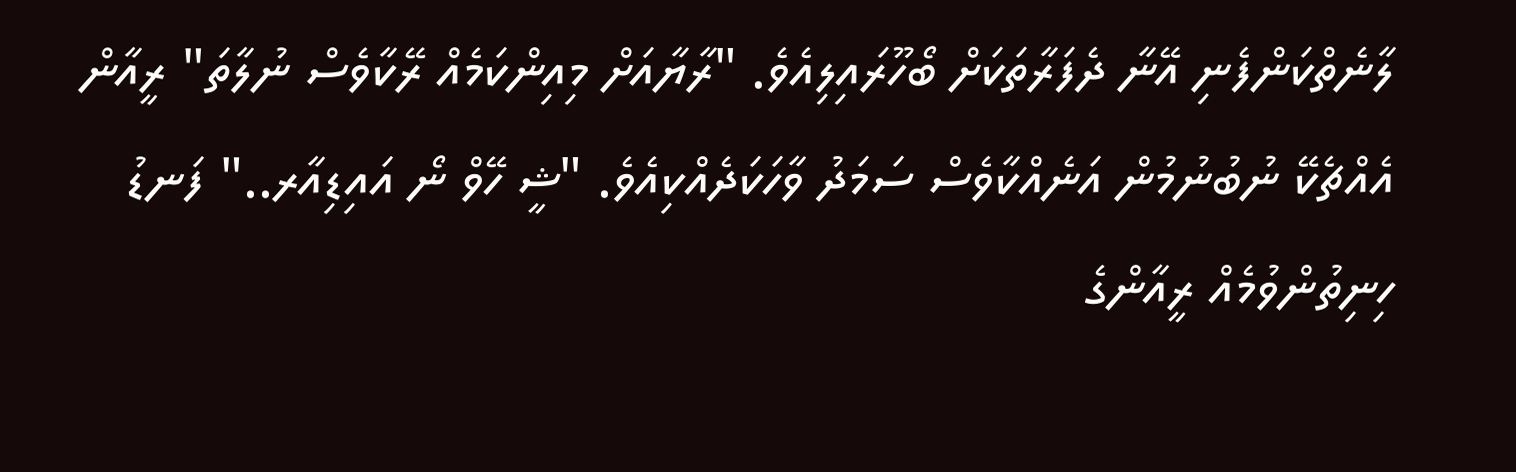ލާނެތްކަންފެނި އޭނާ ދެފަރާތަކަށް ބޯހޫރައިލިއެވެ. "ރާޔާއަށް މިއިންކަމެއް ރޭކާވެސް ނުލާތަ" ރީއާން އެއްޗެކޭ ނުބުނުމުން އަނެއްކާވެސް ސަމަދު ވާހަކަދެއްކިއެވެ. "ޝީ ހޭވް ނޯ އައިޑިއާރ.." ފަނޑު ހިނިތުންވުމެއް ރީއާންގެ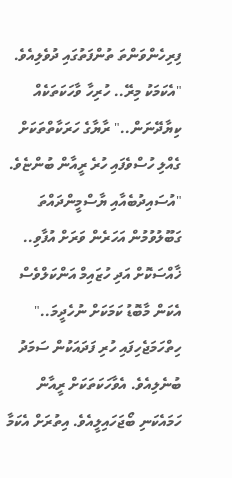ފިރިހެންވަންތަ ތުންފަތުގައި ދުވެލިއެވެ. "އެކަމަކު މިރޭ.. ހުރިހާ ވާހަކަތަކެއް ކިޔާދޭނަން.." ރާޔާގެ ހަރަކާތްތަކަށް ގެއްލި ހުސްވެފައި ހުރެ ރީއާން ބުންޏެވެ. "އުސައިދުބެއާއި ޔާސްމީންދައްތަ ގަބޫލުވުމުން އަހަރެން ވަރަށް އުފާވި.. ޚާއްސަކޮށް އަދި ހުޒައިމް އަންކަލްވެސް އެކަން މާބޮޑު ކަމަކަށް ނުހެދީމަ.." ހިތްހަމަޖެހިފައި ހުރި ފަދައަކުން ސަމަދު ބުނެލިއެވެ. އެވާހަކަތަކަށް ރީއާން ހަމައެކަނި ބޯޖަހައިލީއެވެ. އިތުރަށް އެކަމާ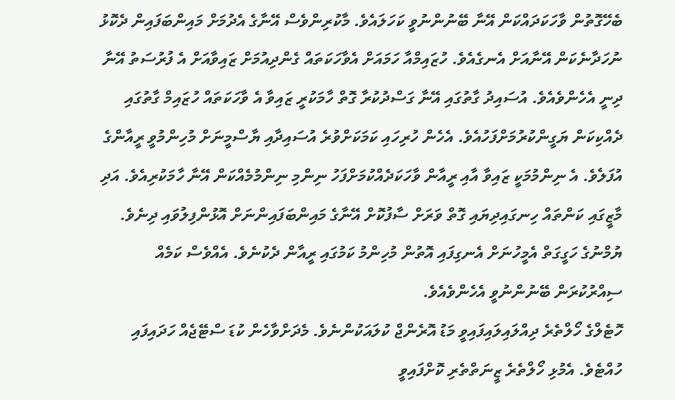ބެހޭގޮތުން ވާހަކަދައްކަން އޭނާ ބޭނުންނުވީ ކަހަލައެވެ. މާކުރިންވެސް އޭނާގެ އެދުމަށް މައިންބަފައިން ދެކޮޅު ނުހަދާނެކަން އޭނާއަށް އެނގެއެވެ. ހުޒައިމްއާ ހަމައަށް އެވާހަކަތައް ގެންދިއުމަށް ޒައިވާއަށް އެ ފުރުސަތު އޭނާ ދިނީ އެހެންވެއެވެ. އުސައިދު ގާތުގައި އޭނާ ގަސްދުކުރާ ގޮތް ހާމަކުރީ ޒައިވާ އެ ވާހަކަތައް ހުޒައިމް ގާތުގައި ދެއްކިކަން ޔަގީންކުރުމަށްފަހުއެވެ. އެހެން ހުރިހައި ކަމަކަށްވުރެ އުސައިދާއި ޔާސްމީނަށް މުހިންމުވީ ރީއާންގެ އުފަލެވެ. އެ ނިންމުމަކީ ޒައިވާ އާއި ރީއާން ވާހަކަދެއްކުމަށްފަހު ނިންމި ނިންމުމެއްކަން އޭނާ ހާމަކުރިއެވެ. އަދި މާޒީގައި ކަންތައް ހިނގައިދިޔައި ގޮތް ވަރަށް ސާފުކޮށް އޭނާގެ މައިންބަފައިންނަށް އޮޅުންފިލުވައި ދިނެވެ. ޔުމްނުގެ ހަގީގަތް އެމީހުނަށް އެނގިފައި އޮތުން މުހިންމު ކަމުގައި ރީއާން ދެކުނެވެ. އެއްވެސް ކަމެއް ސިއްރުކުރަން ބޭނުންނުވީ އެހެންވެއެވެ.
ހޮޓެލްގެ ހޯލްތެރެ ދިއްލައިލައިފައިވީ މަޑު އޮރެންޖް ކުލައަކުންނެވެ. މެދަށްވާހެން ކުޑަ ސްޓޭޖެއް ހަދައިފައި ހުއްޓެވެ. އެމުޅި ހޯލްތެރެ ޒީނަތްތެރި ކޮށްފައިވީ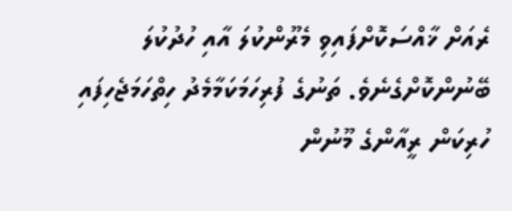ރެއަށް ޚާއްސަކޮށްފައިވި މެރޫންކުލަ އާއި ހުދުކުލަ ބޭނުންކޮށްގެނެވެ. ތަނުގެ ފުރިހަމަކަމާމެދު ހިތްހަމަޖެހިފައި ހުރިކަން ރީއާންގެ މޫނުން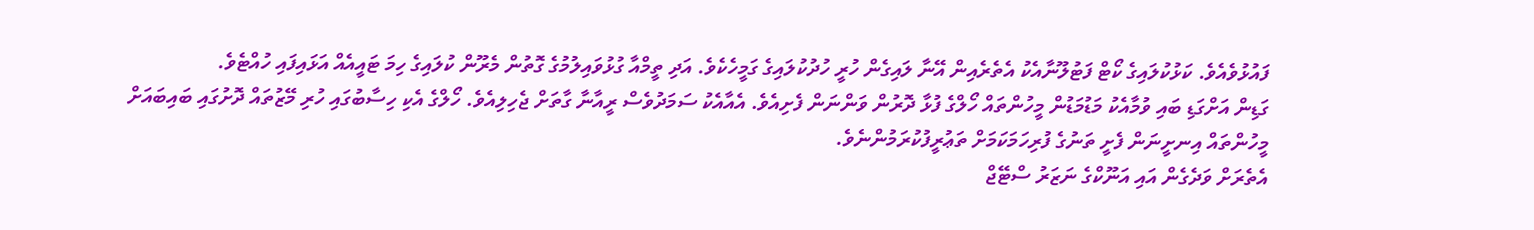ފައުޅުވެއެވެ. ކަޅުކުލައިގެ ކޯޓް ފަޓުލޫނާއެކު އެތެރެއިން އޭނާ ލައިގެން ހުރީ ހުދުކުލައިގެ ގަމީހެކެވެ. އަދި ތީމްއާ ގުޅުވައިލުމުގެ ގޮތުން މެރޫން ކުލައިގެ ހިމަ ޓައީއެއް އަޅައިފައި ހުއްޓެވެ.
ގަޑިން އަށްގަޑި ބައި ވުމާއެކު މަޑުމަޑުން މީހުންތައް ހޯލްގެ ފުޅާ ދޮރުން ވަންނަން ފެށިއެވެ. އެއާއެކު ސަމަދުވެސް ރީއާނާ ގާތަށް ޖެހިލިއެވެ. ހޯލްގެ އެކި ހިސާބުގައި ހުރި މޭޒުތައް ދޮށުގައި ބައިބައަށް މީހުންތައް އިނށީނަން ފެށީ ތަނުގެ ފުރިހަމަކަމަށް ތަޢުރީފުކުރަމުންނެވެ.
އެތެރަށް ވަދެގެން އައި އަނޫކްގެ ނަޒަރު ސްޓޭޖް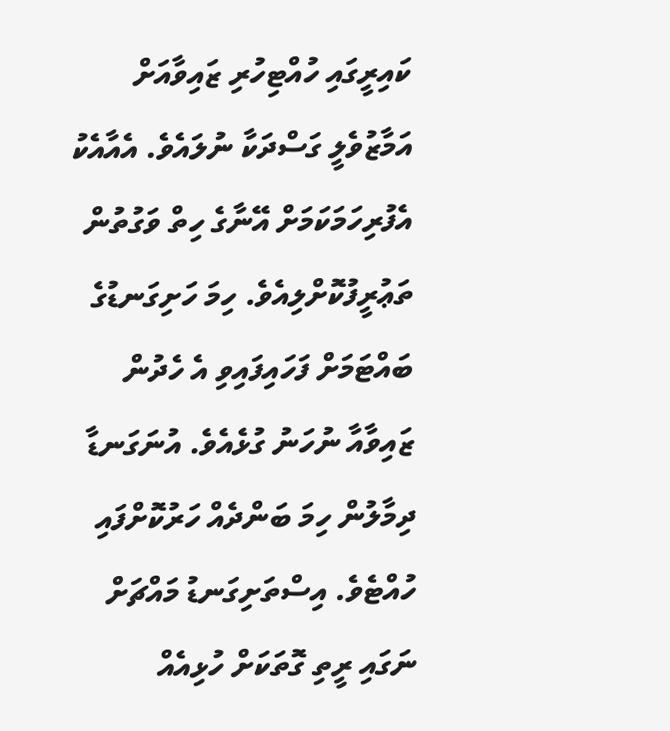ކައިރީގައި ހުއްޓިހުރި ޒައިވާއަށް އަމާޒުވެލީ ގަސްދަކާ ނުލައެވެ. އެއާއެކު އެފުރިހަމަކަމަށް އޭނާގެ ހިތް ވަގުތުން ތަޢުރީފުކޮށްލިއެވެ. ހިމަ ހަށިގަނޑުގެ ބައްޓަމަށް ފަހައިފައިވި އެ ހެދުން ޒައިވާއާ ނުހަނު ގުޅެއެވެ. އުނަގަނޑާ ދިމާލުން ހިމަ ބަންދެއް ހަރުކޮށްފައި ހުއްޓެވެ. އިސްތަށިގަނޑު މައްޗަށް ނަގައި ރީތި ގޮތަކަށް ހުޅިއެއް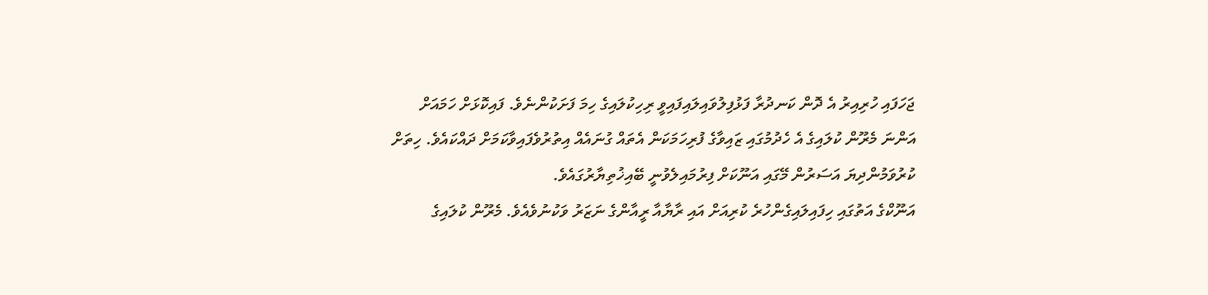ޖަހަފައި ހުރިއިރު އެ ދޮން ކަނދުރާ ފަޅުފިލުވައިލައިފައިވީ ރިހިކުލައިގެ ހިމަ ފަށަކުންނެވެ. ފައިކޮޅަށް ހަމައަށް އަންނަ މެރޫން ކުލައިގެ އެ ހެދުމުގައި ޒައިވާގެ ފުރިހަމަކަން އެތައް ގުނައެއް އިތުރުވެފައިވާކަމަށް ދައްކައެވެ. ހިތަށް ކުރުވަމުންދިޔަ އަސަރުން މޭގައި އަނޫކަށް ފިރުމައިލެވުނީ ބޭއިޚުތިޔާރުގައެވެ.
އަނޫކްގެ އަތުގައި ހިފައިލައިގެންހުރެ ކުރިއަށް އައި ރާޔާއާ ރީއާންގެ ނަޒަރު ވަކުނުވެއެވެ. މެރޫން ކުލައިގެ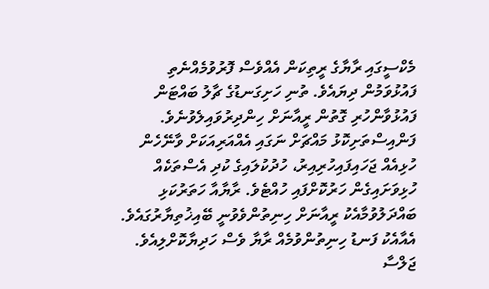މެކްސީގައި ރާޔާގެ ރީތިކަން އެއްވެސް ފޮރުވުމެއްނެތި ފައުޅުވަމުން ދިޔައެވެ. ތުނި ހަށިގަނޑުގެ ޗާލު ބައްޓަން ފައުޅުވާންހުރި ގޮތުން ރީއާނަށް ހިންދިރުވައިލެވުނެވެ. ފަންއިސްތަށިކޮޅު މައްޗަށް ނަގައި އެއްއަރިއަކަށް ވާނޭހެން ހުޅިއެއް ޖަހައިފައިހުރިއިރު، ހުދުކުލައިގެ ކުދި އެސްތަކެއް ހުޅިވަށައިގެން ހަރުކޮށްފައި ހުއްޓެވެ. ރާޔާއާ ހަތަރުކަޅި ބައްދަލުވުމާއެކު ރީއާނަށް ހިނިތުންވެވުނީ ބޭއިޚުތިޔާރުގައެވެ. އެއާއެކު ފަނޑު ހިނިތުންވުމެއް ރާޔާ ވެސް ހަދިޔާކޮށްލިއެވެ.
ޖަލްސާ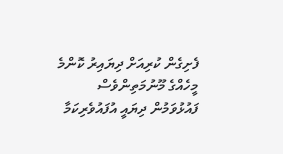ފެށިގެން ކުރިއަށް ދިޔައިރު ކޮންމެ މީހެއްގެ މޫނުމަތިންވެސް ފައުޅުވަމުން ދިޔައީ އުފައުވެރިކަމާ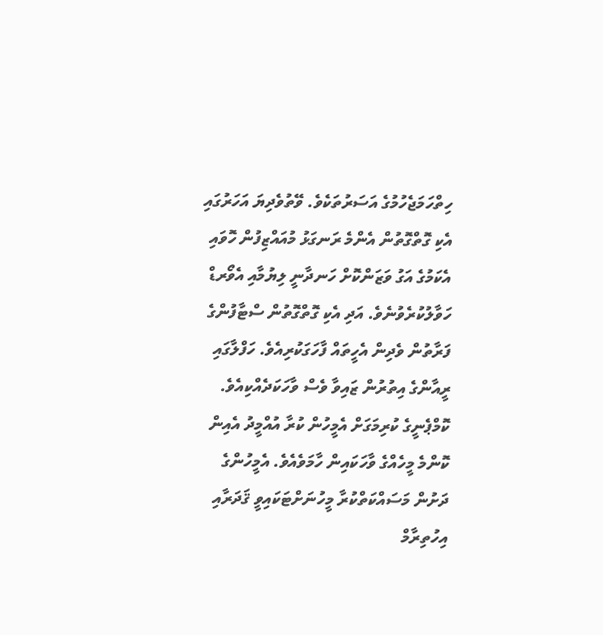ހިތްހަމަޖެހުމުގެ އަސަރުތަކެވެ. ވޭތުވެދިޔަ އަހަރުގައި އެކި ގޮތްގޮތުން އެންމެ ރަނގަޅު މުއައްޒިފުން ހޮވައި އެކަމުގެ އަގު ވަޒަންކޮށް ހަނދާނީ ލިޔުމާއި އެވޯރޑް ހަވާލުކުރެވުނެވެ. އަދި އެކި ގޮތްގޮތުން ސްޓާފުންގެ ފަރާތުން ވެދިން އެހީތައް ފާހަގަކުރިއެވެ. ހަފްލާގައި ރީއާންގެ އިތުރުން ޒައިވާ ވެސް ވާހަކަދެއްކިއެވެ. ކޮމްޕެނީގެ ކުރިމަގަށް އެމީހުން ކުރާ އުއްމީދު އެއިން ކޮންމެ މީހެއްގެ ވާހަކައިން ހާމަވެއެވެ. އެމީހުންގެ ދަށުން މަސައްކަތްކުރާ މީހުނަށްޓަކައިވީ ޤަދަރާއި އިހުތިރާމް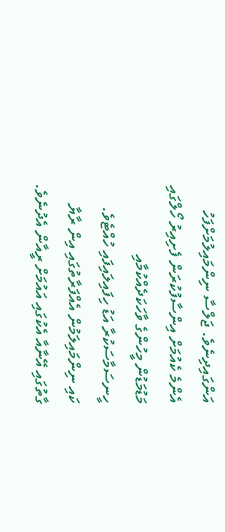އަންގައިދިނެވެ. ޖަލްސާ ނިންމައިލުމަށްފަހު އެންމެ ކެއުމަށް އިންސާފުކުރަން ފެށިއިރު ހޯލްގައި މަޑުމަޑުން މީހުންގެ ވާހަކަދެއްކުމާއި ހީނސަމާސަކުރާ އަޑު ހިފައިލައިފައި ހުއްޓެވެ.
ކައި ނިންމައިލަމުން އެއްފަރާތުގައި އިން ރާޔާ ގާތުގައި އޭނާއާ އެކުގައި އައުމަށް ރީއާން އެދުނެވެ.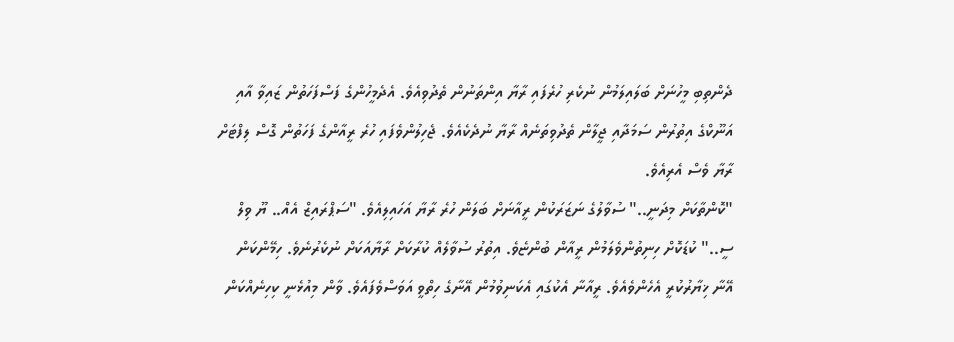ދެންތިބި މީހުނަށް ބަލައިލަމުން ނުކެރި ހުރެފައި ރާޔާ އިންތަނުން ތެދުވިއެވެ. އެދެމީހުންގެ ފަސްފަހަތުން ޒައިވާ އާއި އަނޫކްގެ އިތުރުން ސަމަދާއި ޖީލާން ތެދުވިތަނެއް ރާޔާ ނުދެކެއެވެ. ޖެހިލުންވެފައި ހުރެ ރީއާންގެ ފަހަތުން ގޮސް ލިފްޓަށް ރާޔާ ވެސް އެރިއެވެ.
"ކޮންތާކަށް މިދަނީ.." ސުވާލުގެ ނަޒަރަކުން ރީއާނަށް ބަލަން ހުރެ ރާޔާ އަހައިލިއެވެ. "ސަޕްރައިޒް އެއް.. ޔޫ ވިލް ސީ.." ކުޑަކޮށް ހިނިތުންވެލަމުން ރީއާން ބުންޏެވެ. އިތުރު ސުވާލެއް ކުރާކަށް ރާޔާއަކަށް ނުކެރުނެވެ. ހިމޭންކަން އޭނާ ޚިޔާރުކުރީ އެހެންވެއެވެ. ރީއާނާ އެކުގައި އެކަނިވުމުން އޭނާގެ ހިތްވީ އަވަސްވެފައެވެ. ވާން މިއުޅެނީ ކިހިނެއްކަން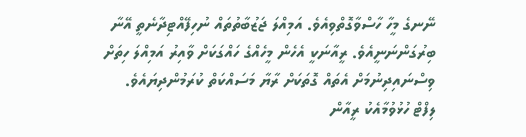ނޭނގެ މީހާ ހާސްވާގޮތްވިއެވެ. އަމިއްލަ ޖަޒުބާތުތައް ނުހިފޭއްޓިދާނެތީ އޭނާ ބިރުގަންނަނީއެވެ. ރީއާނަކީ އެހެން މީހެއްގެ ހައްގަކަށް ވާއިރު އަމިއްލަ ހިތަށް ވިސްނައިދިނުމަށް އެތައް ގޮތަކަށް ރާޔާ މަސައްކަތް ކުރަމުންދިޔައެވެ.
ލިފްޓް ހުޅުވުމާއެކު ރީއާން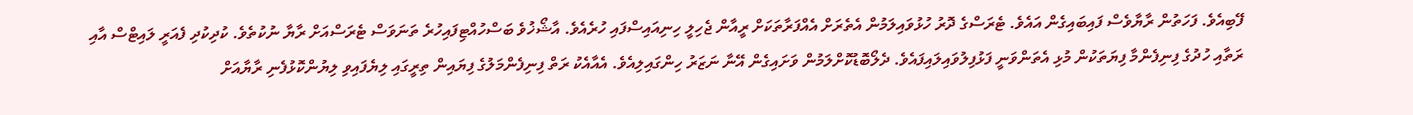ފޭބިއެވެ. ފަހަތުން ރާޔާވެސް ފައިބައިގެން އައެވެ. ޓެރަސްގެ ދޮރު ހުޅުވައިލަމުން އެތެރަށް އެއްފަރާތަކަށް ރީއާން ޖެހިލީ ހިނިއައިސްފައި ހުރެއެވެ. އާޝޯޚުވެ ބަސްހުއްޓިފައިހުރެ ތަނަވަސް ޓެރަސްއަށް ރާޔާ ނުކުތެވެ. ކުދިކުދި ފެއަރީ ލައިޓްސް އާއި ރަތާއި ހުދުގެ ފިނިފެންމާ ފިޔަތަކުން މުޅި އެތަންވަނީ ފަޅުފިލުވައިލައިފައެވެ. ދެލޯބޮޑުކޮށްލަމުން ވަށައިގެން އޭނާ ނަޒަރު ހިންގައިލިއެވެ. އެއާއެކު ރަތް ފިނިފެންމަލުގެ ފިޔައިން ތިރީގައި ލިޔެފައިވި ލިޔުންކޮޅުފެނި ރާޔާއަށް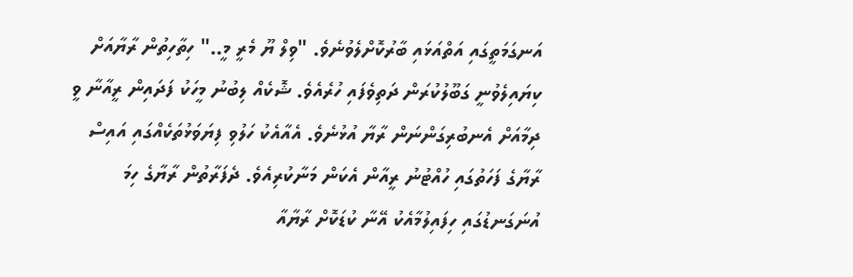އަނގަމަތީގައި އަތްއަޅައި ބާރުކޮށްލެވުނެވެ. "ވިލް ޔޫ މެރީ މީ.." ހިތާހިތުން ރާޔާއަށް ކިޔައިލެވުނީ ގަބޫލުކުރަން ދަތިވެފައި ހުރެއެވެ. ޝޮކެއް ލިބުނު މީހަކު ފަދައިން ރީއާނާ ވީ ދިމާއަށް އެނބުރިގަންނަން ރާޔާ އުޅުނެވެ. އެއާއެކު ހަލުވި ފިޔަވަޅުތަކެއްގައި އައިސް ރާޔާގެ ފަހަތުގައި ހުއްޓުނު ރީއާން އެކަން މަނާކުރިއެވެ. ދެފަރާތުން ރާޔާގެ ހިމަ އުނަގަނޑުގައި ހިފައިލުމާއެކު އޭނާ ކުޑަކޮށް ރާޔާއާ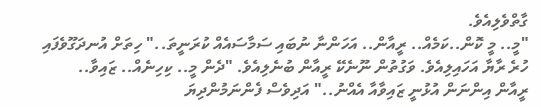ގާތްވެލިއެވެ.
"މީ.. މީ ކޮން..ކަމެއް.. ރީއާން.. އަހަންނާ ނުބައި ސަމާސައެއް ކުރަނީތަ.." ހިތަށް އުނދަގޫވެފައި ހުރެ ރާޔާ އަހައިލިއެވެ. ވަގުތުން ނޫނެކޭ ރީއާން ބުނެލިއެވެ. "ދެން މީ.. ކިހިނެއް.. ޒައިވާ.. ރީއާން އިންނަން އުޅުނީ ޒައިވާއާ އެއްނު.." އަދިވެސް ފެންނަމުންދިޔަ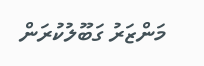މަންޒަރު ގަބޫލުކުރަން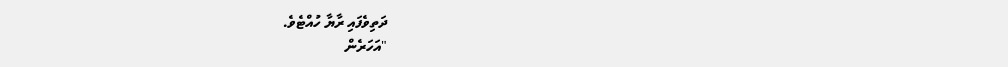ދަތިވެފައި ރާޔާ ހުއްޓެވެ.
"އަހަރެން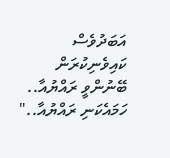އަބަދުވެސް ކައިވެނިކުރަން ބޭނުންވީ ރައްޔުއާ.. ހަމައެކަނި ރައްޔުއާ.."